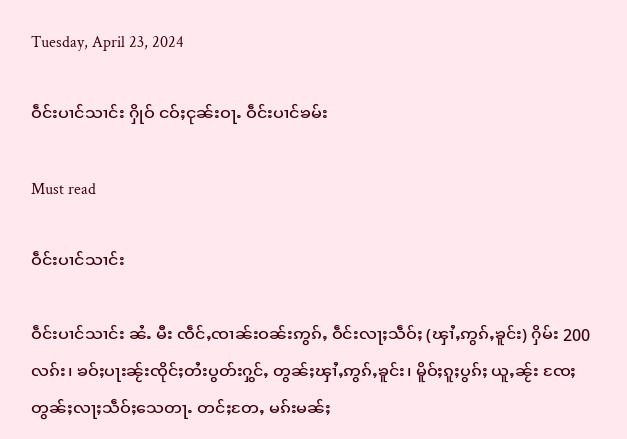Tuesday, April 23, 2024

ဝဵင်းပၢင်သၢင်း ႁိုဝ် ငဝ်ႈငုၼ်းဝႃႉ ဝဵင်းပၢင်ၶမ်း

Must read

ဝဵင်းပၢင်သၢင်း

ဝဵင်းပၢင်သၢင်း ၼႆႉ မီး ၸဵင်ႇၸၢၼ်းဝၼ်းဢွၵ်ႇ ဝဵင်းလႃႈသဵဝ်ႈ (ၾၢႆႇဢွၵ်ႇၶူင်း) ႁိမ်း 200 လၵ်း၊ ၶဝ်ႈပႃးၼႂ်းၸိုင်ႈတႆးပွတ်းႁွင်ႇ တွၼ်ႈၾၢႆႇဢွၵ်ႇၶူင်း၊ မိူဝ်ႈၵူႈပွၵ်ႈ ယူႇၼႂ်း ၸႄႈတွၼ်ႈလႃႈသဵဝ်ႈသေတႃႉ တင်ႈတႄႇ မၵ်းမၼ်ႈ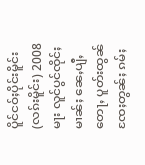ပိူင်ငဝ်ႈပိုင်းမိူင်း (လၵ်းမိူင်း) 2008 မႃး လူင်ပွင်ၸိုင်ႈမၢၼ်ႈ ၼေႇပျီႇတေႃႇ ပူတ်းထွၼ် ၸႄႈတွၼ်ႈ ၵမ်ႈ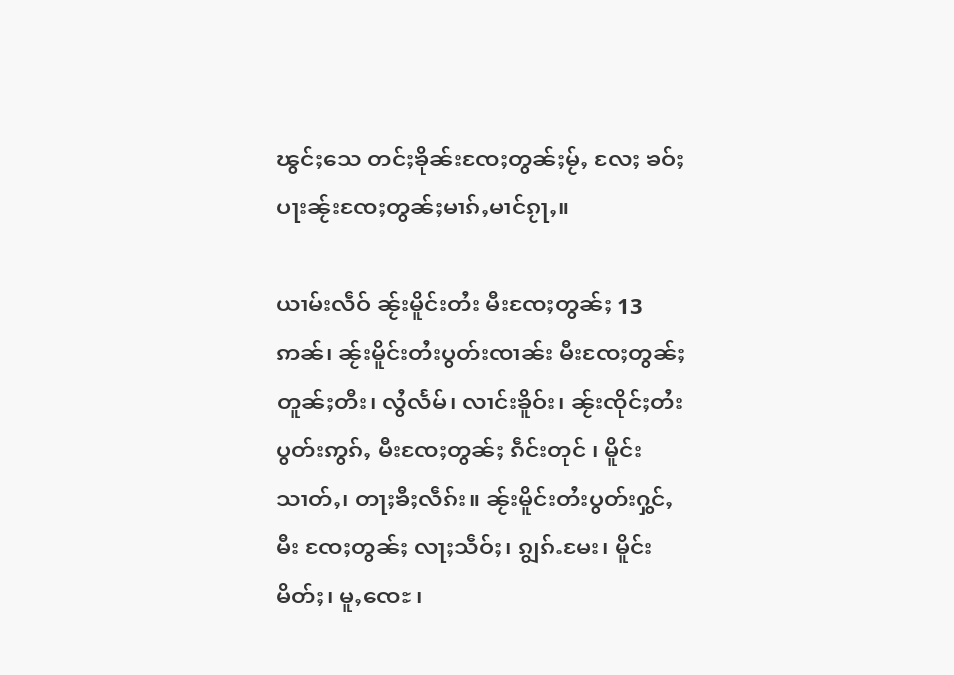ၽွင်ႈသေ တင်ႈၶိုၼ်းၸႄႈတွၼ်ႈမႂ်ႇ လႄႈ ၶဝ်ႈပႃးၼႂ်းၸႄႈတွၼ်ႈမၢၵ်ႇမၢင်ၵႂႃႇ။

ယၢမ်းလဵဝ် ၼႂ်းမိူင်းတႆး မီးၸႄႈတွၼ်ႈ 13 ဢၼ်၊ ၼႂ်းမိူင်းတႆးပွတ်းၸၢၼ်း မီးၸႄႈတွၼ်ႈတူၼ်ႈတီး၊ လွႆလႅမ်၊ လၢင်းၶိူဝ်း၊ ၼႂ်းၸိုင်ႈတႆးပွတ်းဢွၵ်ႇ မီးၸႄႈတွၼ်ႈ ၵဵင်းတုင် ၊ မိူင်းသၢတ်ႇ၊ တႃႈၶီႈလဵၵ်း။ ၼႂ်းမိူင်းတႆးပွတ်းႁွင်ႇမီး ၸႄႈတွၼ်ႈ လႃႈသဵဝ်ႈ၊ ၵျွၵ်ႉမႄး၊ မိူင်းမိတ်ႈ၊ မူႇၸေႊ ၊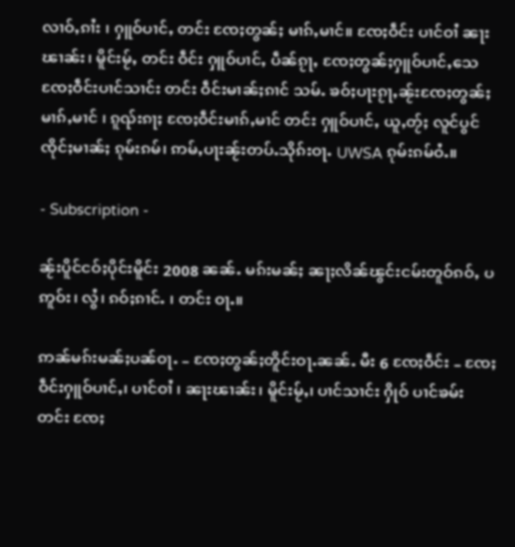လၢဝ်ႇၵၢႆး ၊ ႁူဝ်ပၢင်ႇ တင်း ၸႄႈတွၼ်ႈ မၢၵ်ႇမၢင်။ ၸႄႈဝဵင်း ပၢင်ဝၢႆ ၼႃးၽၢၼ်း၊ မိူင်းမႂ်ႇ တင်း ဝဵင်း ႁူဝ်ပၢင်ႇ ပဵၼ်ၵႂႃႇ ၸႄႈတွၼ်ႈႁူဝ်ပၢင်ႇသေ ၸႄႈဝဵင်းပၢင်သၢင်း တင်း ဝဵင်းမၢၼ်ႈၵၢင် သမ်ႉ ၶဝ်ႈပႃးၵႂႃႇၼႂ်းၸႄႈတွၼ်ႈ မၢၵ်ႇမၢင် ၊ ၵူၺ်းၵႃႈ ၸႄႈဝဵင်းမၢၵ်ႇမၢင် တင်း ႁူဝ်ပၢင်ႇ ယူႇတႂ်ႈ လူင်ပွင်ၸိုင်ႈမၢၼ်ႈ ၵုမ်းၵမ်၊ ဢမ်ႇပႃးၼႂ်းတပ်ႉသိုၵ်းဝႃႉ UWSA ၵုမ်းၵမ်ဝႆႉ။

- Subscription -

ၼႂ်းပိူင်ငဝ်ႈပိုင်းမိူင်း 2008 ၼၼ်ႉ မၵ်းမၼ်ႈ ၼႃႈလိၼ်ၽွင်းငမ်းတူဝ်ၵဝ်ႇ ပဢူဝ်း၊ လွႆ၊ ၵဝ်ႈၵၢင်ႉ ၊ တင်း ဝႃႉ။

ဢၼ်မၵ်းမၼ်ႈပၼ်ဝႃႉ – ၸႄႈတွၼ်ႈတိူင်းဝႃႉၼၼ်ႉ မီး 6 ၸႄႈဝဵင်း – ၸႄႈဝဵင်းႁူဝ်ပၢင်ႇ၊ ပၢင်ဝၢႆ ၊ ၼႃးၽၢၼ်း၊ မိူင်းမႂ်ႇ၊ ပၢင်သၢင်း ႁိုဝ် ပၢင်ၶမ်း တင်း ၸႄႈ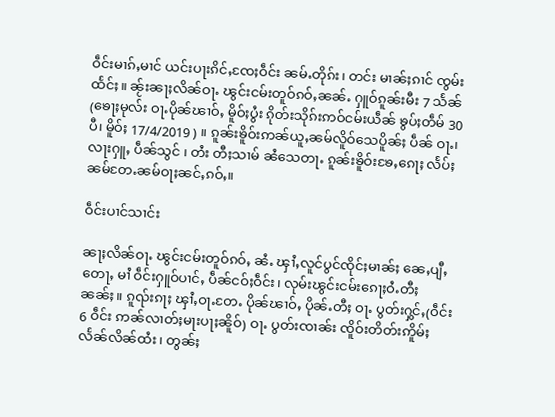ဝဵင်းမၢၵ်ႇမၢင် ယင်းပႃးၵိင်ႇၸႄႈဝဵင်း ၼမ်ႉတိုၵ်း၊ တင်း မၢၼ်ႈၵၢင် ၸွမ်းထႅင်ႈ။ ၼႂ်းၼႃႈလိၼ်ဝႃႉ ၽွင်းငမ်းတူဝ်ၵဝ်ႇၼၼ်ႉ ႁူဝ်ၵူၼ်းမီး 7 သႅၼ် (ၶေႃႈမုလ်း ဝႃႉပိုၼ်ၽၢဝ်ႇ မိူဝ်ႈပွႆး ၵိုတ်းသိုၵ်းဢဝ်ငမ်းယဵၼ် ၶွပ်ႈတဵမ် 30 ပီ၊ မိူဝ်ႈ 17/4/2019 ) ။ ၵူၼ်းၶိူဝ်းဢၼ်ယူႇၼမ်လိူဝ်သေပိူၼ်ႈ ပဵၼ် ဝႃႉ၊ လႃးႁူႇ ပဵၼ်သွင် ၊ တႆး တီႈသၢမ် ၼႆသေတႃႉ ၵူၼ်းၶိူဝ်းၶႄႇၵေႃႈ လႅပ်ႈၼမ်တႄႉၼမ်ဝႃႈၼင်ႇၵဝ်ႇ။

ဝဵင်းပၢင်သၢင်း

ၼႃႈလိၼ်ဝႃႉ ၽွင်းငမ်းတူဝ်ၵဝ်ႇ ၼႆႉ ၾၢႆႇလူင်ပွင်ၸိုင်ႈမၢၼ်ႈ ၼေႇပျီႇတေႃႇ မၢႆ ဝဵင်းႁူဝ်ပၢင်ႇ ပဵၼ်ငဝ်ႈဝဵင်း၊ လုမ်းၽွင်းငမ်းၵေႃႈဝႆႉတီႈၼၼ်ႈ။ ၵူၺ်းၵႃႈ ၾၢႆႇဝႃႉတႄႉ ပိုၼ်ၽၢဝ်ႇ ပိုၼ်ႉတီႈ ဝႃႉ ပွတ်းႁွင်ႇ(ဝဵင်း 6 ဝဵင်း ဢၼ်လၢတ်ႈမႃးပႃႈၼိူဝ်) ဝႃႉ ပွတ်းၸၢၼ်း ၸိူဝ်းတိတ်းဢိူမ်ႈလႅၼ်လိၼ်ထႆး၊ တွၼ်ႈ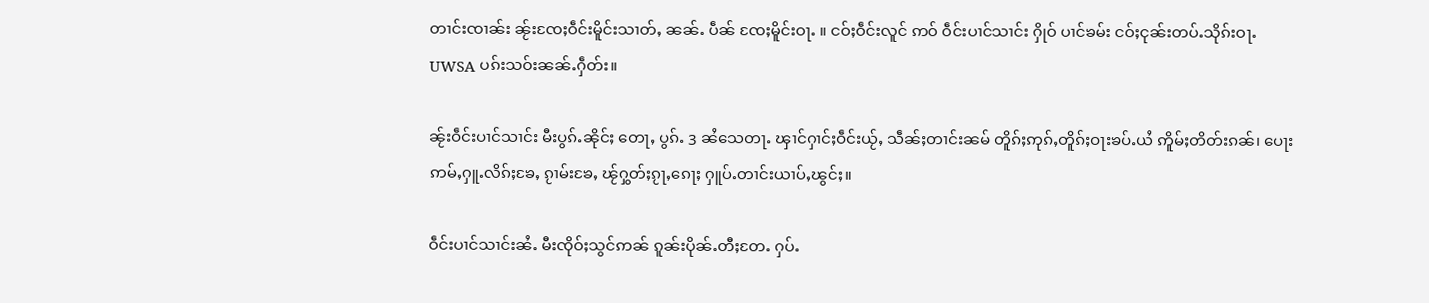တၢင်းၸၢၼ်း ၼႂ်းၸႄႈဝဵင်းမိူင်းသၢတ်ႇ ၼၼ်ႉ ပဵၼ် ၸႄႈမိူင်းဝႃႉ ။ ငဝ်ႈဝဵင်းလူင် ဢဝ် ဝဵင်းပၢင်သၢင်း ႁိုဝ် ပၢင်ၶမ်း ငဝ်ႈငုၼ်းတပ်ႉသိုၵ်းဝႃႉUWSA ပၵ်းသဝ်းၼၼ်ႉႁဵတ်း။

ၼႂ်းဝဵင်းပၢင်သၢင်း မီးပွၵ်ႉၼိုင်ႈ တေႃႇ ပွၵ်ႉ 3 ၼႆသေတႃႉ ၾၢင်ႁၢင်ႈဝဵင်းယႂ်ႇ သဵၼ်ႈတၢင်းၼမ် တိူၵ်ႈဢုၵ်ႇတိူၵ်ႈဝႃးၶပ်ႉယႆ ဢိူမ်ႈတိတ်းၵၼ်၊ ပေႃးဢမ်ႇႁူႉလိၵ်ႈၶႄႇ ၵႂၢမ်းၶႄႇ ၽႂ်ႁွတ်ႈၵႂႃႇၵေႃႈ ႁူပ်ႉတၢင်းယၢပ်ႇၽွင်ႈ။

ဝဵင်းပၢင်သၢင်းၼႆႉ မီးၸိုဝ်ႈသွင်ဢၼ် ၵူၼ်းပိုၼ်ႉတီႈတႄႉ ႁပ်ႉ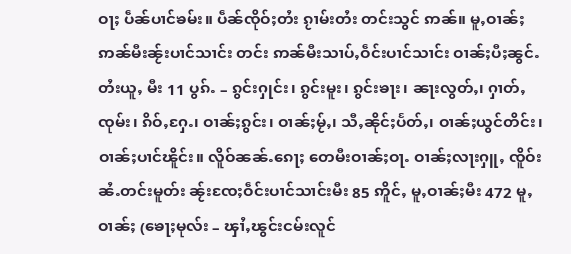ဝႃႈ ပဵၼ်ပၢင်ၶမ်း။ ပဵၼ်ၸိုဝ်ႈတႆး ၵႂၢမ်းတႆး တင်းသွင် ဢၼ်။ မူႇဝၢၼ်ႈ ဢၼ်မီးၼႂ်းပၢင်သၢင်း တင်း ဢၼ်မီးသၢပ်ႇဝဵင်းပၢင်သၢင်း ဝၢၼ်ႈပီႈၼွင်ႉတႆးယူႇ မီး 11 ပွၵ်ႉ – ၵွင်းႁုင်း၊ ၵွင်းမူး၊ ၵွင်းၶႃး၊ ၼႃးလွတ်ႇ၊ ႁၢတ်ႇၸုမ်း၊ ၵိဝ်ႇႁႄႉ၊ ဝၢၼ်ႈၵွင်း၊ ဝၢၼ်ႈမႂ်ႇ၊ သီႇၼိုင်ႈပႅတ်ႇ၊ ဝၢၼ်ႈယွင်တိင်း၊ ဝၢၼ်ႈပၢင်ၽိူင်း။ လိူဝ်ၼၼ်ႉၵေႃႈ တေမီးဝၢၼ်ႈဝႃႉ ဝၢၼ်ႈလႃးႁူႇ ၸိူဝ်းၼႆႉတင်းမူတ်း ၼႂ်းၸႄႈဝဵင်းပၢင်သၢင်းမီး 85 ဢိူင်ႇ မူႇဝၢၼ်ႈမီး 472 မူႇဝၢၼ်ႈ (ၶေႃႈမုလ်း – ၾၢႆႇၽွင်းငမ်းလူင်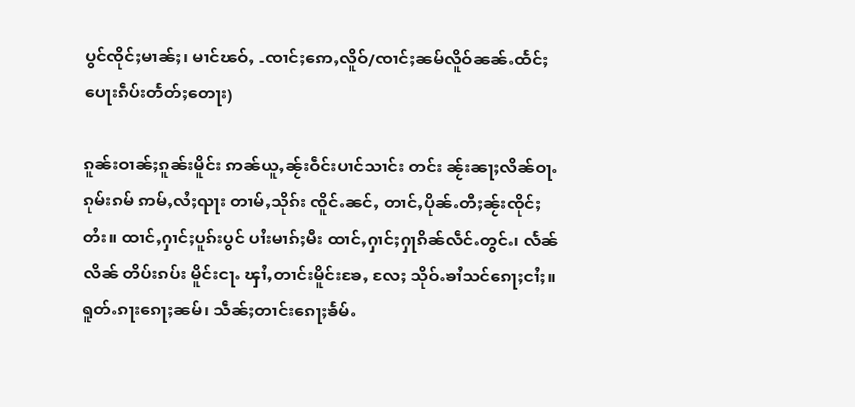ပွင်ၸိုင်ႈမၢၼ်ႈ၊ မၢင်ၽဝ်ႇ -ၸၢင်ႈဢေႇလိူဝ်/ၸၢင်ႈၼမ်လိူဝ်ၼၼ်ႉထႅင်ႈ ပေႃးၵဵပ်းတႅတ်ႈတေႃး)

ၵူၼ်းဝၢၼ်ႈၵူၼ်းမိူင်း ဢၼ်ယူႇၼႂ်းဝဵင်းပၢင်သၢင်း တင်း ၼႂ်းၼႃႈလိၼ်ဝႃႉ ၵုမ်းၵမ် ဢမ်ႇလႆႈၺႃး တၢမ်ႇသိုၵ်း ၸိူင်ႉၼင်ႇ တၢင်ႇပိုၼ်ႉတီႈၼႂ်းၸိုင်ႈတႆး။ ထၢင်ႇႁၢင်ႈပူၵ်းပွင် ပၢႆးမၢၵ်ႈမီး ထၢင်ႇႁၢင်ႈႁႃၵိၼ်လဵင်ႉတွင်ႉ၊ လႅၼ်လိၼ် တိပ်းၵပ်း မိူင်းငႃႉ ၾၢႆႇတၢင်းမိူင်းၶႄႇ လႄႈ သိုဝ်ႉၶၢႆသင်ၵေႃႈငၢႆႈ။ ရူတ်ႉၵႃးၵေႃႈၼမ်၊ သဵၼ်ႈတၢင်းၵေႃႈၶႅမ်ႉ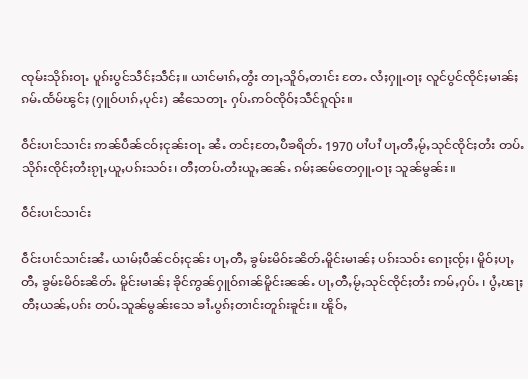ၸုမ်းသိုၵ်းဝႃႉ ပူၵ်းပွင်သဵင်ႈသဵင်ႈ။ ယၢင်မၢၵ်ႇတွႆး တႃႇသိူဝ်ႇတၢင်း တႄႉ လႆႈႁူႉဝႃႈ လူင်ပွင်ၸိုင်ႈမၢၼ်ႈ ၵမ်ႉထႅမ်ၽွင်ႈ (ႁူဝ်ပၢၵ်ႇပုင်း) ၼႆသေတႃႉ ႁပ်ႉဢဝ်ၸိုဝ်ႈသဵင်ၵူၺ်း။

ဝဵင်းပၢင်သၢင်း ဢၼ်ပဵၼ်ငဝ်ႈငုၼ်းဝႃႉ ၼႆႉ တင်ႈတႄႇပီၶရိတ်ႉ 1970 ပၢႆပၢႆ ပႃႇတီႇမႂ်ႇသုင်ၸိုင်ႈတႆး တပ်ႉသိုၵ်းၸိုင်ႈတႆးၵႂႃႇယူႇပၵ်းသဝ်း၊ တီႈတပ်ႉတႆးယူႇၼၼ်ႉ ၵမ်ႈၼမ်တေႁူႉဝႃႈ သူၼ်မွၼ်း။

ဝဵင်းပၢင်သၢင်း

ဝဵင်းပၢင်သၢင်းၼႆႉ ယၢမ်ႈပဵၼ်ငဝ်ႈငုၼ်း ပႃႇတီႇ ၶွမ်ႊမိဝ်ႊၼိတ်ႉမိူင်းမၢၼ်ႈ ပၵ်းသဝ်း ၵေႃႈၸႂ်ႈ၊ မိူဝ်ႈပႃႇတီႇ ၶွမ်ႊမိဝ်ႊၼိတ်ႉ မိူင်းမၢၼ်ႈ ၶိုင်ဢွၼ်ႁူဝ်ၵၢၼ်မိူင်းၼၼ်ႉ ပႃႇတီႇမႂ်ႇသုင်ၸိုင်ႈတႆး ဢမ်ႇႁပ်ႉ ၊ ပွႆႇၽႃႈတီႈယၼ်ႇပၵ်း တပ်ႉသူၼ်မွၼ်းသေ ၶၢႆႉပွၵ်ႈတၢင်းတူၵ်းၶူင်း။ ၽိူဝ်ႇ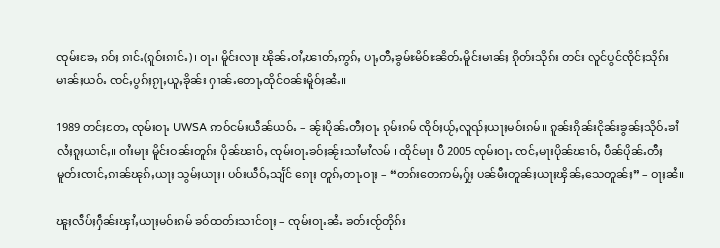ၸုမ်းၶႄႇ ၵဝ်ႈ ၵၢင်ႉ(ၵူဝ်းၵၢင်ႉ)၊ ဝႃႉ၊ မိူင်းလႃး ၽိုၼ်ႉဝၢႆႇၽၢတ်ႇဢွၵ်ႇ ပႃႇတီႇၶွမ်ႊမိဝ်ႊၼိတ်ႉမိူင်းမၢၼ်ႈ ၵိုတ်းသိုၵ်း တင်း လူင်ပွင်ၸိုင်ႈသိုၵ်းမၢၼ်ႈယဝ်ႉ ၸင်ႇပွၵ်ႈၵႂႃႇယူႇၶိုၼ်း ႁၢၼ်ႉတေႃႇထိုင်ဝၼ်းမိူဝ်ႈၼႆႉ။

1989 တင်ႈတႄႇ ၸုမ်းဝႃႉ UWSA ဢဝ်ငမ်းယဵၼ်ယဝ်ႉ – ၼႂ်းပိုၼ်ႉတီႈဝႃႉ ၵုမ်းၵမ် ၸိုဝ်ႈယႂ်ႇလူၺ်ႈယႃႈမဝ်းၵမ်။ ၵူၼ်းၵိုၼ်းငိုၼ်းၶွၼ်ႈသိုဝ်ႉၶၢႆလႆႈၵူႈယၢင်ႇ။ ဝၢႆးမႃး မိူင်းဝၼ်းတူၵ်း ပိုၼ်ၽၢဝ်ႇ ၸုမ်းဝႃႉၶဝ်ႈၼႂ်းသၢႆမၢႆလမ် ၊ ထိုင်မႃး ပီ 2005 ၸုမ်းဝႃႉ ၸင်ႇမႃးပိုၼ်ၽၢဝ်ႇ ပဵၼ်ပိုၼ်ႉတီႈ မူတ်းၸၢင်ႇၵၢၼ်ၽုၵ်ႇယႃႈ သွမ်ႈယႃႈ၊ ပဝ်းယဵဝ်ႇသျႅင် ၵေႃႈ တူၵ်ႇတႃႉဝႃႈ – “တၵ်းတေဢမ်ႇႁႂ်ႈ ပၼ်မီးတူၼ်ႈယႃႈၾိၼ်ႇသေတူၼ်ႈ” – ဝႃႈၼႆ။

ၽူႈလဵပ်ႈႁဵၼ်းၾၢႆႇယႃႈမဝ်းၵမ် ၶဝ်ထတ်းသၢင်ဝႃႈ – ၸုမ်းဝႃႉၼႆႉ ၶတ်းၸႂ်တိုၵ်း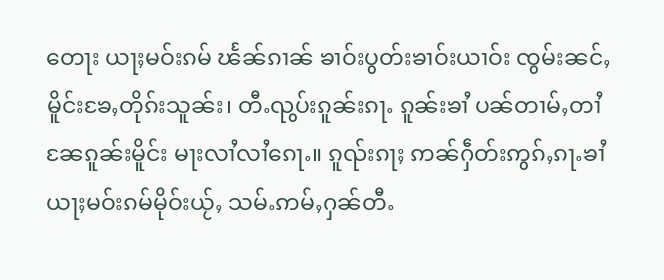တေႃး ယႃႈမဝ်းၵမ် ၽႅၼ်ၵၢၼ် ၶၢဝ်းပွတ်းၶၢဝ်းယၢဝ်း ၸွမ်းၼင်ႇမိူင်းၶႄႇတိုၵ်းသူၼ်း၊ တီႉၺွပ်းၵူၼ်းၵႃႉ ၵူၼ်းၶၢႆ ပၼ်တၢမ်ႇတၢႆ ၼႄၵူၼ်းမိူင်း မႃးလၢႆလၢႆၵေႃႉ။ ၵူၺ်းၵႃႈ ဢၼ်ႁဵတ်းဢွၵ်ႇၵႃႉၶၢႆယႃႈမဝ်းၵမ်မိုဝ်းယႂ်ႇ သမ်ႉဢမ်ႇႁၼ်တီႉ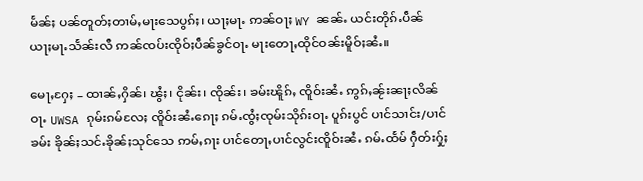မႅၼ်ႈ ပၼ်တူတ်ႈတၢမ်ႇမႃးသေပွၵ်ႈ၊ ယႃႈမႃႉ ဢၼ်ဝႃႈ WY ၼၼ်ႉ ယင်းတိုၵ်ႉပဵၼ် ယႃႈမႃႉသႅၼ်းလီ ဢၼ်ၸပ်းၸိုဝ်ႈပဵၼ်ၶွင်ဝႃႉ မႃးတေႃႇထိုင်ဝၼ်းမိူဝ်ႈၼႆႉ။

မေႃႇႁႄႈ – ထၢၼ်ႇႁိၼ်၊ ၽွႆႈ၊ ငိုၼ်း၊ ၸိုၼ်း၊ ၶမ်းၽိူၵ်ႇ ၸိူဝ်းၼႆႉ ဢွၵ်ႇၼႂ်းၼႃႈလိၼ်ဝႃႉ UWSA ၵုမ်းၵမ်လႄႈ ၸိူဝ်းၼႆႉၵေႃႈ ၵမ်ႉၸွႆႈၸုမ်းသိုၵ်းဝႃႉ ပူၵ်းပွင် ပၢင်သၢင်း/ပၢင်ၶမ်း ၶိုၼ်ႈသင်ႉၶိုၼ်ႈသုင်သေ ဢမ်ႇၵႃး ပၢင်တေႃႇပၢင်လွင်းၸိူဝ်းၼႆႉ ၵမ်ႉထႅမ် ႁဵတ်းႁႂ်ႈ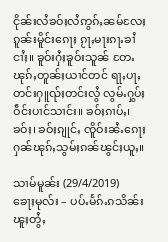ငိုၼ်းလႆၶဝ်ႈလႆဢွၵ်ႇၼမ်လႄႈ ၵူၼ်းမိူင်းၵေႃႈ ၵႂႃႇမႃးၵႃႉၶၢႆငၢႆႈ။ ၶူဝ်းႁႆႈၶူဝ်းသူၼ် တႄႉ ၽုၵ်ႇတူၼ်ႈယၢင်တင် ရႃႇပႃႇ တင်းႁူၺ်ႈတင်းလွႆ လွမ်ႉႁွပ်ႈဝဵင်းပၢင်သၢင်း။ ၶဝ်ႈၵၢပ်ႇ၊ ၶဝ်ႈ၊ ၶဝ်ႈၵျုင်ႇ ၸိူဝ်းၼႆႉၵေႃႈ ႁၼ်ၽုၵ်ႇသွမ်ႈၵၼ်ၽွင်ႈယူႇ။

သၢမ်မူၼ်း (29/4/2019)
ၶေႃႈမုလ်း – ပပ်ႉမႅၵ်ႉၵသိၼ်းၽူႈတွႆႇ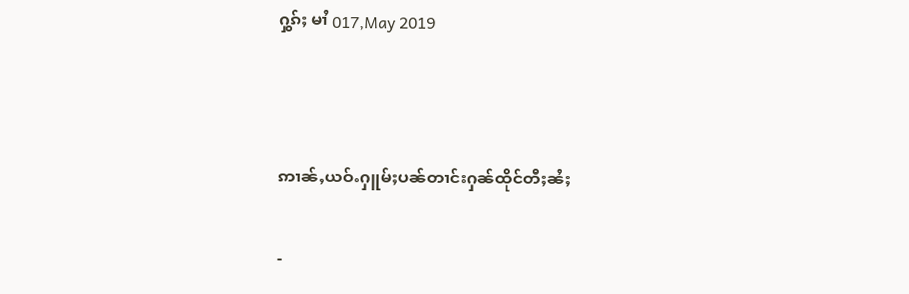ႁွၵ်ႈ မၢႆ 017,May 2019



ဢၢၼ်ႇယဝ်ႉႁူမ်ႈပၼ်တၢင်းႁၼ်ထိုင်တီႈၼႆႈ

-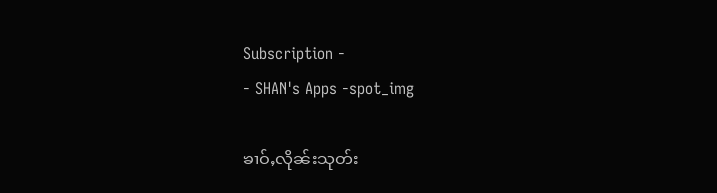Subscription -
- SHAN's Apps -spot_img

ၶၢဝ်ႇလိုၼ်းသုတ်း